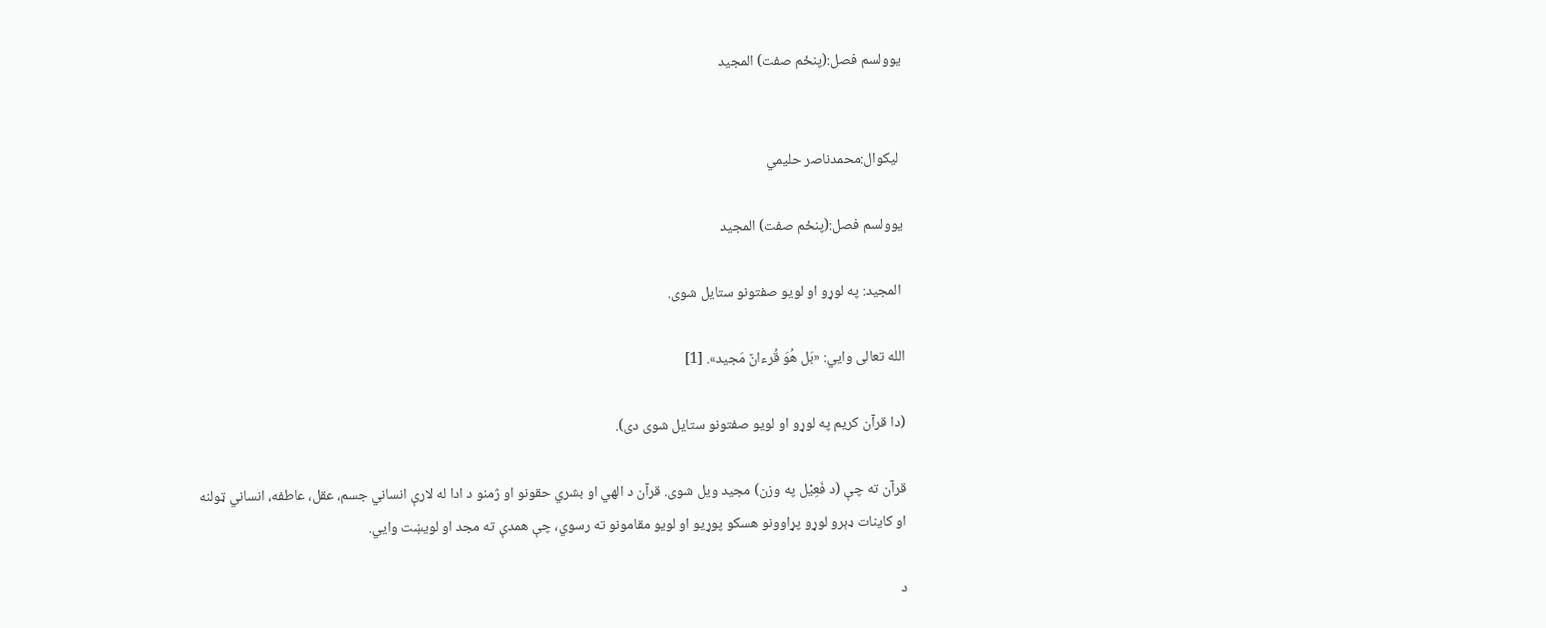يوولسم فصل:(پنځم صفت) المجيد


 لیکوال:محمدناصر حلیمي

يوولسم فصل:(پنځم صفت) المجيد

 المجيد: په لوړو او لويو صفتونو ستايل شوى.

الله تعالی وايي: «بَل هُوَ قُرءانٌ مَجيد». [1]

(دا قرآن کریم په لوړو او لويو صفتونو ستايل شوى دی).

قرآن ته چې (د فَعِیْل په وزن) مجيد ويل شوى. قرآن د الهي او بشري حقونو او ژمنو د ادا له لارې انساني جسم، عقل، عاطفه، انساني ټولنه او کاينات ډېرو لوړو پړاوونو هسکو پوړیو او لویو مقامونو ته رسوي، چې همدې ته مجد او لویښت وايي.

د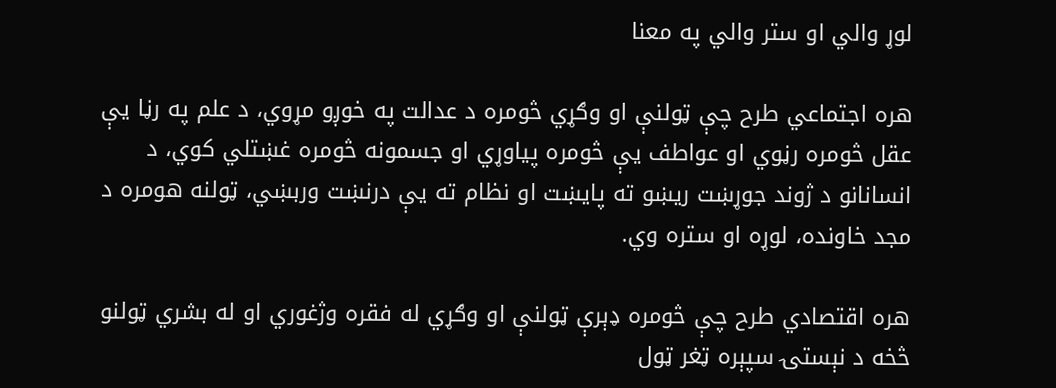لوړ والي او ستر والي په معنا

هره اجتماعي طرح چې ټولنې او وګړي څومره د عدالت په خوږو مړوي، د علم په رڼا يې عقل څومره رڼوي او عواطف يې څومره پياوړي او جسمونه څومره غښتلي کوي، د انسانانو د ژوند جوړښت ریښو ته پایښت او نظام ته يې درنښت وربښي، ټولنه هومره د مجد خاونده، لوړه او ستره وي.

هره اقتصادي طرح چې څومره ډېرې ټولنې او وګړي له فقره وژغوري او له بشري ټولنو څخه د نېستۍ سپېره ټغر ټول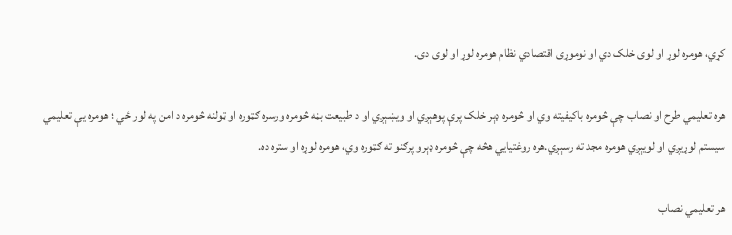کړي، هومره لوړ او لوى خلک دي او نوموړی اقتصادي نظام هومره لوړ او لوى دى.

هره تعلیمي طرح او نصاب چې څومره باکيفيته وي او څومره ډېر خلک پرې پوهېږي او ویښېږي او د طبیعت بڼه څومره ورسره ګټوره او ټولنه څومره د امن په لور ځي ؛ هومره يې تعلیمي سيستم لوړیږي او لویېږي هومره مجد ته رسېږي.هره روغتیایي هڅه چې څومره ډېرو پرګنو ته ګټوره وي، هومره لوړه او ستره ده.

هر تعلیمي نصاب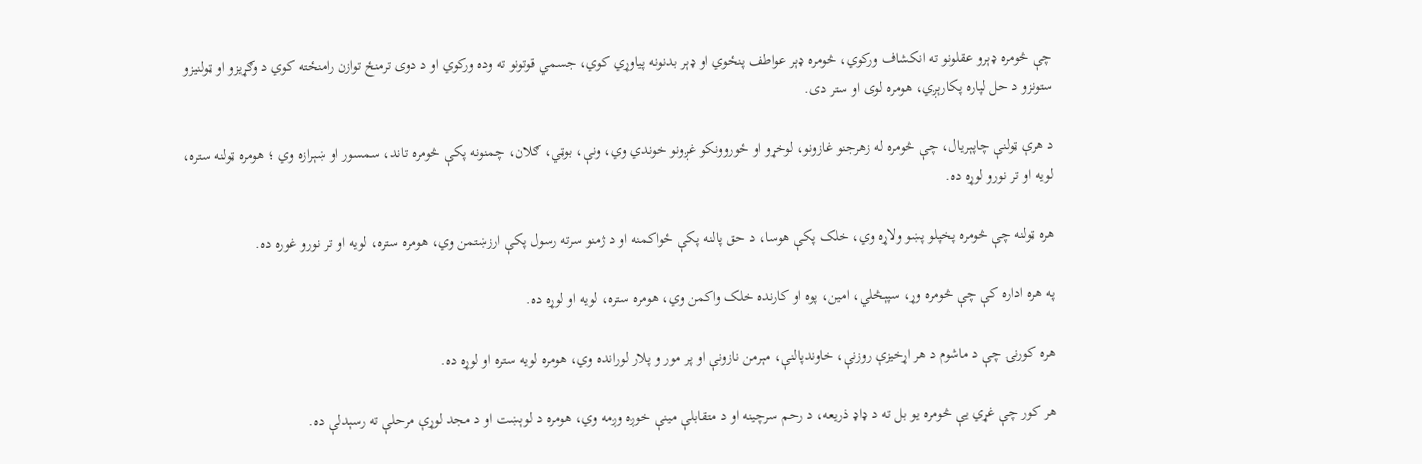چې څومره ډېرو عقلونو ته انکشاف ورکوي، څومره ډېر عواطف پنځوي او ډېر بدنونه پیاوړي کوي، جسمي قوتونو ته وده ورکوي او د دوى ترمنځ توازن رامنځته کوي د وګړيزو او ټولنيزو ستونزو د حل لپاره پکارېږي، هومره لوى او ستر دى.

د هرې ټولنې چاپېريال، چې څومره له زهرجنو غازونو، لوخړو او ځوروونکو غږونو خوندي وي، ونې، بوټي، ګلان، چمنونه پکې څومره تاند، سمسور او ښېرازه وي ؛ هومره ټولنه ستره، لويه او تر نورو لوړه ده.

هره ټولنه چې څومره پخپلو پښو ولاړه وي، خلک پکې هوسا، د حق پالنه پکې ځواکمنه او د ژمنو سرته رسول پکې ارزښتمن وي، هومره ستره، لويه او تر نورو غوره ده.

په هره اداره کې چې څومره وړ، سپېڅلي، امين، پوه او کارنده خلک واکمن وي، هومره ستره، لويه او لوړه ده.

هره کورنۍ چې د ماشوم د هر اړخيزې روزنې، خاوندپالنې، مېرمن نازونې او پر مور و پلار لورانده وي، هومره لويه ستره او لوړه ده.

هر کور چې غړي يې څومره يو بل ته د ډاډ ذريعه، د رحم سرچينه او د متقابلې مينې خوږه وږمه وي، هومره د لوېښت او د مجد لوړې مرحلې ته رسېدلې ده.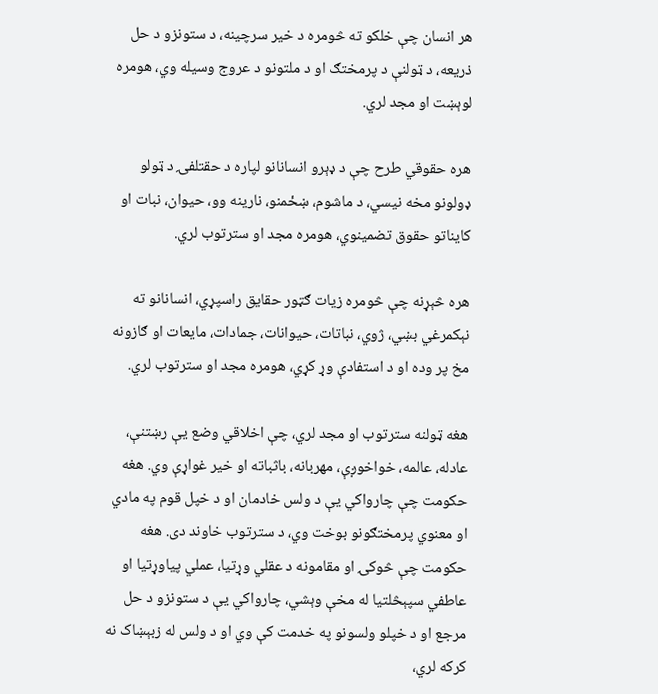هر انسان چې خلکو ته څومره د خير سرچينه، د ستونزو د حل ذريعه، د ټولنې د پرمختګ او د ملتونو د عروج وسيله وي، هومره لوېښت او مجد لري.

هره حقوقي طرح چې د ډېرو انسانانو لپاره د حقتلفۍ د ټولو ډولونو مخه نيسي، د ماشوم، ښځمنو، نارينه وو، حيوان، نبات او کايناتو حقوق تضمينوي، هومره مجد او سترتوب لري.

هره څېړنه چې څومره زيات ګټور حقايق راسپړي، انسانانو ته نېکمرغي بښي، ژوي، نباتات، حيوانات، جمادات، مایعات او ګازونه مخ پر وده او د استفادې وړ کړي، هومره مجد او سترتوب لري.

هغه ټولنه سترتوب او مجد لري، چې اخلاقي وضع يې رښتنې، عادله، عالمه، خواخوږې، مهربانه، باثباته او خير غواړې وي. هغه حکومت چې چارواکي يې د ولس خادمان او د خپل قوم په مادي او معنوي پرمختګونو بوخت وي، د سترتوب خاوند دى. هغه حکومت چې څوکۍ او مقامونه د عقلي وړتيا، عملي پياوړتيا او عاطفي سپېڅلتيا له مخې وېشي، چارواکي يې د ستونزو د حل مرجع او د خپلو ولسونو په خدمت کې وي او د ولس له زبېښاک نه کرکه لري،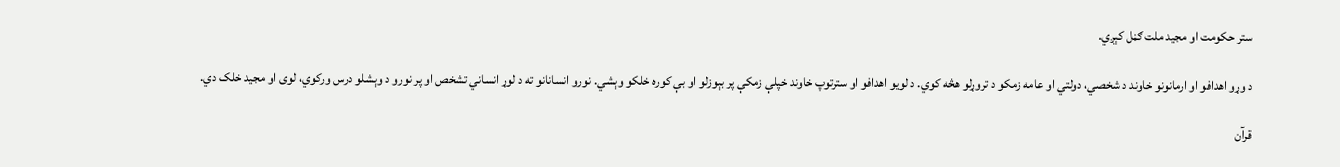ستر حکومت او مجید ملت ګڼل کېږي.

د وړو اهدافو او ارمانونو خاوند د شخصي، دولتي او عامه زمکو د تروړلو هڅه کوي. د لويو اهدافو او سترتوپ خاوند خپلې زمکې پر بېوزلو او بې کوره خلکو وېشي. نورو انسانانو ته د لوړ انساني تشخص او پر نورو د وېشلو درس ورکوي، لوى او مجيد خلک دي.

قرآن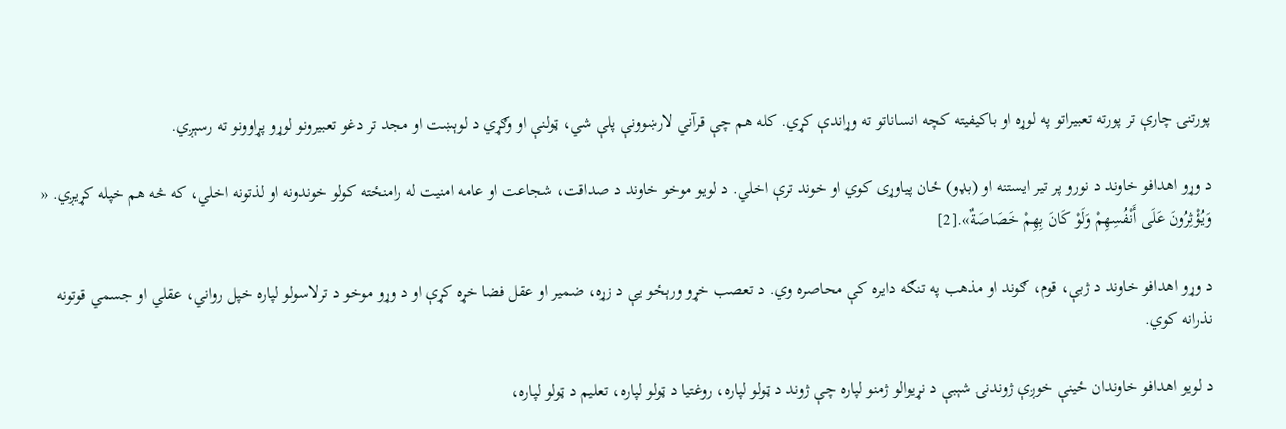پورتنۍ چارې تر پورته تعبيراتو په لوړه او باکيفيته کچه انساناتو ته وړاندې کړي. کله هم چې قرآني لارښوونې پلې شي، ټولنې او وګړي د لوېښت او مجد تر دغو تعبیرونو لوړو پړاوونو ته رسېږي.

د وړو اهدافو خاوند د نورو پر تیر ایستنه او (بډو) ځان پیاوړی کوي او خوند ترې اخلي. د لویو موخو خاوند د صداقت، شجاعت او عامه امنیت له رامنځته کولو خوندونه او لذتونه اخلي، که څه هم خپله کړیږي. « وَيُؤْثِرُونَ عَلَى أَنْفُسِهِمْ وَلَوْ كَانَ بِهِمْ خَصَاصَةٌ».[2]

د وړو اهدافو خاوند د ژبې، قوم، ګوند او مذهب په تنګه دایره کې محاصره وي. د تعصب خړو ورېځو یې د زړه، ضمیر او عقل فضا خړه کړې او د وړو موخو د ترلاسولو لپاره خپل رواني، عقلي او جسمي قوتونه نذرانه کوي.

د لویو اهدافو خاوندان ځينې خوږې ژوندنۍ شېبې د نړيوالو ژمنو لپاره چې ژوند د ټولو لپاره، روغتيا د ټولو لپاره، تعلیم د ټولو لپاره،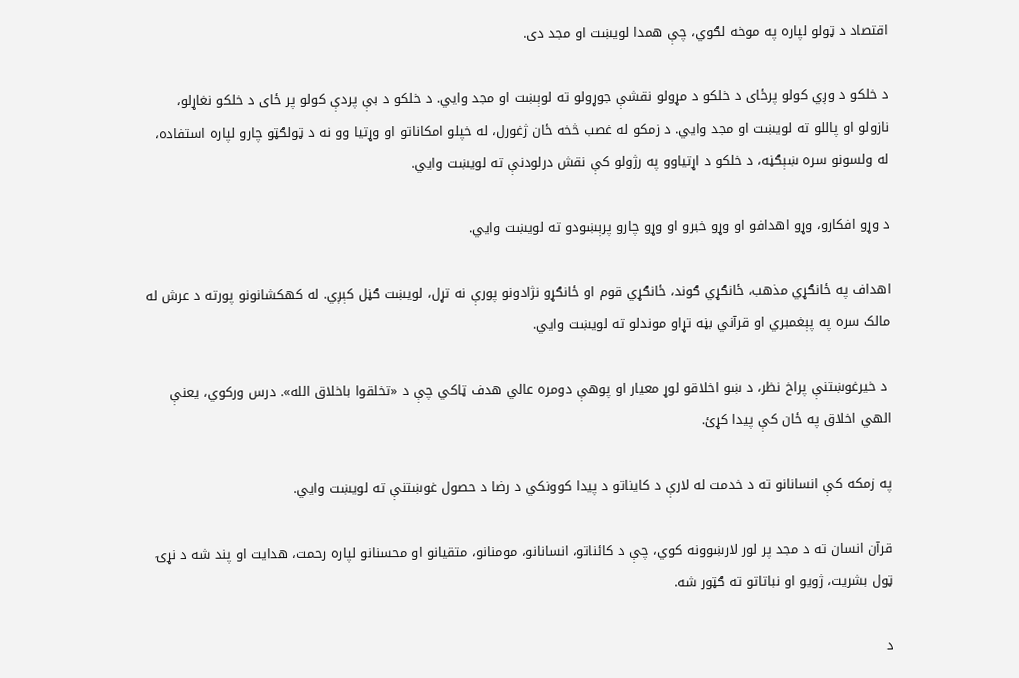اقتصاد د ټولو لپاره په موخه لګوي، چې همدا لویښت او مجد دى.

د خلکو د وږي کولو پرځای د خلکو د مړولو نقشې جوړولو ته لوېښت او مجد وايي. د خلکو د بې پردې کولو پر ځای د خلکو نغاړلو، نازولو او پاللو ته لویښت او مجد وايي. د زمکو له غصب څخه ځان ژغورل، له خپلو امکاناتو او وړتیا وو نه د ټولګټو چارو لپاره استفاده، له ولسونو سره ښېګڼه، د خلکو د اړتياوو په رژولو کې نقش درلودنې ته لویښت وايي.

د وړو افکارو، وړو اهدافو او وړو خبرو او وړو چارو پرېښودو ته لویښت وايي.

اهداف په ځانګړي مذهب، ځانګړي ګوند، ځانګړي قوم او ځانګړو نژادونو پورې نه تړل، لویښت ګڼل کېږي. له کهکشانونو پورته د عرش له مالک سره په پېغمبري او قرآني بڼه تړاو موندلو ته لویښت وايي.

 د خیرغوښتنې پراخ نظر، د ښو اخلاقو لوړ معیار او پوهې دومره عالي هدف ټاکي چې د «تخلقوا باخلاق الله». درس ورکوي، یعنې الهي اخلاق په ځان کې پیدا کړئ.

په زمکه کې انسانانو ته د خدمت له لارې د کايناتو د پیدا کوونکي د رضا د حصول غوښتنې ته لویښت وايي.

قرآن انسان ته د مجد پر لور لارښوونه کوي، چې د کائناتو، انسانانو، مومنانو، متقيانو او محسنانو لپاره رحمت، هدايت او پند شه د نړۍ ټول بشريت، ژويو او نباتاتو ته ګټور شه.

د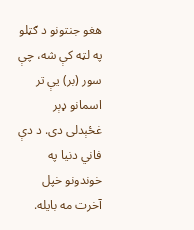هغو جنتونو د ګټلو په لټه کې شه، چې سور (بر) یې تر اسمانو ډېر غځېدلی دی. د دې فاني دنیا په خوندونو خپل آخرت مه بایله.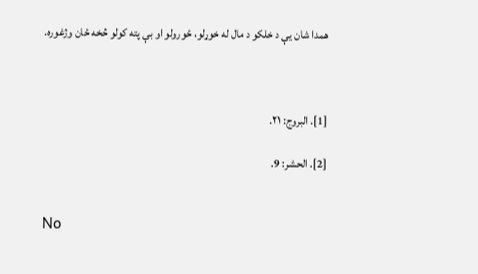همدا شان يې د خلکو د مال له خوړلو، ځورولو او بې پته کولو څخه ځان وژغوره.



[1]. البروج: ۲۱.

[2]. الحشر: 9.


No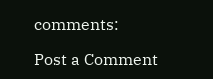comments:

Post a Comment